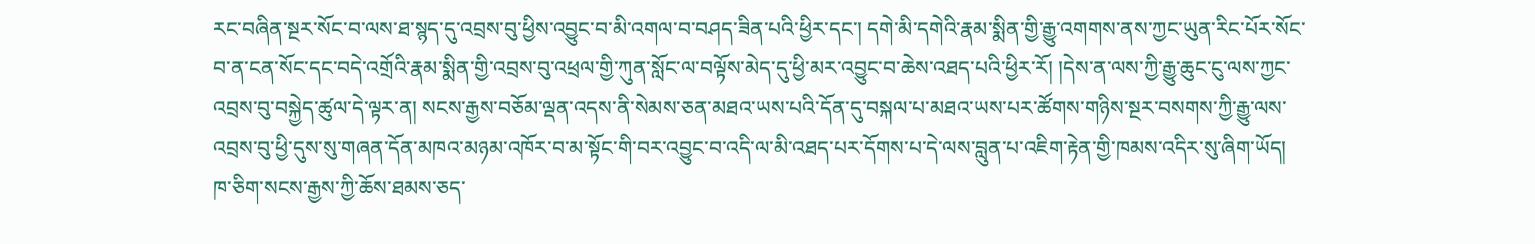རང་བཞིན་སྔར་སོང་བ་ལས་ཐ་སྙད་དུ་འབྲས་བུ་ཕྱིས་འབྱུང་བ་མི་འགལ་བ་བཤད་ཟིན་པའི་ཕྱིར་དང་། དགེ་མི་དགེའི་རྣམ་སྨིན་གྱི་རྒྱུ་འགགས་ནས་ཀྱང་ཡུན་རིང་པོར་སོང་བ་ན་ངན་སོང་དང་བདེ་འགྲོའི་རྣམ་སྨིན་གྱི་འབྲས་བུ་འཕྲལ་གྱི་ཀུན་སློང་ལ་བལྟོས་མེད་དུ་ཕྱི་མར་འབྱུང་བ་ཆེས་འཐད་པའི་ཕྱིར་རོ། །དེས་ན་ལས་ཀྱི་རྒྱུ་ཆུང་ངུ་ལས་ཀྱང་འབྲས་བུ་བསྐྱེད་ཚུལ་དེ་ལྟར་ན། སངས་རྒྱས་བཅོམ་ལྡན་འདས་ནི་སེམས་ཅན་མཐའ་ཡས་པའི་དོན་དུ་བསྐལ་པ་མཐའ་ཡས་པར་ཚོགས་གཉིས་སྔར་བསགས་ཀྱི་རྒྱུ་ལས་འབྲས་བུ་ཕྱི་དུས་སུ་གཞན་དོན་མཁའ་མཉམ་འཁོར་བ་མ་སྟོང་གི་བར་འབྱུང་བ་འདི་ལ་མི་འཐད་པར་དོགས་པ་དེ་ལས་བླུན་པ་འཇིག་རྟེན་གྱི་ཁམས་འདིར་སུ་ཞིག་ཡོད། ཁ་ཅིག་སངས་རྒྱས་ཀྱི་ཆོས་ཐམས་ཅད་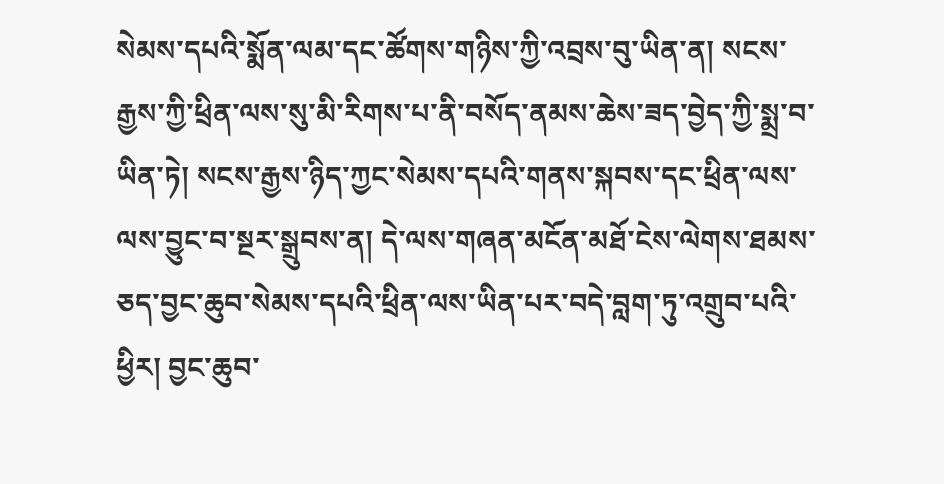སེམས་དཔའི་སྨོན་ལམ་དང་ཚོགས་གཉིས་ཀྱི་འབྲས་བུ་ཡིན་ན། སངས་རྒྱས་ཀྱི་ཕྲིན་ལས་སུ་མི་རིགས་པ་ནི་བསོད་ནམས་ཆེས་ཟད་བྱེད་ཀྱི་སྨྲ་བ་ཡིན་ཏེ། སངས་རྒྱས་ཉིད་ཀྱང་སེམས་དཔའི་གནས་སྐབས་དང་ཕྲིན་ལས་ལས་བྱུང་བ་སྔར་སྒྲུབས་ན། དེ་ལས་གཞན་མངོན་མཐོ་ངེས་ལེགས་ཐམས་ཅད་བྱང་ཆུབ་སེམས་དཔའི་ཕྲིན་ལས་ཡིན་པར་བདེ་བླག་ཏུ་འགྲུབ་པའི་ཕྱིར། བྱང་ཆུབ་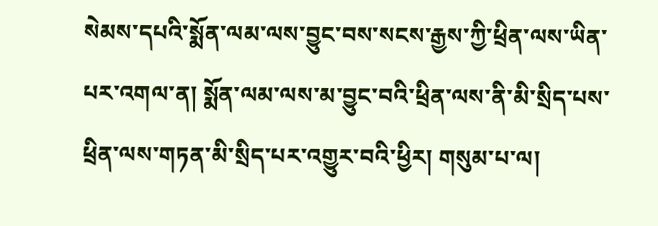སེམས་དཔའི་སྨོན་ལམ་ལས་བྱུང་བས་སངས་རྒྱས་ཀྱི་ཕྲིན་ལས་ཡིན་པར་འགལ་ན། སྨོན་ལམ་ལས་མ་བྱུང་བའི་ཕྲིན་ལས་ནི་མི་སྲིད་པས་ཕྲིན་ལས་གཏན་མི་སྲིད་པར་འགྱུར་བའི་ཕྱིར། གསུམ་པ་ལ།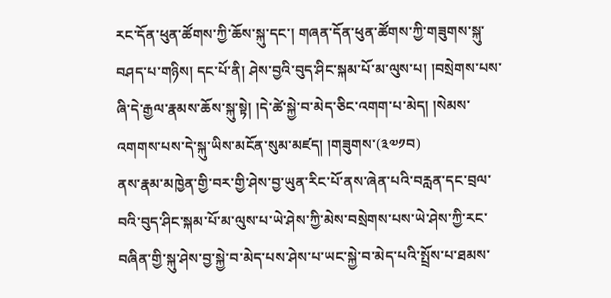རང་དོན་ཕུན་ཚོགས་ཀྱི་ཆོས་སྐུ་དང་། གཞན་དོན་ཕུན་ཚོགས་ཀྱི་གཟུགས་སྐུ་བཤད་པ་གཉིས། དང་པོ་ནི། ཤེས་བྱའི་བུད་ཤིང་སྐམ་པོ་མ་ལུས་པ། །བསྲེགས་པས་ཞི་དེ་རྒྱལ་རྣམས་ཆོས་སྐུ་སྟེ། །དེ་ཚེ་སྐྱེ་བ་མེད་ཅིང་འགག་པ་མེད། །སེམས་འགགས་པས་དེ་སྐུ་ཡིས་མངོན་སུམ་མཛད། །གཟུགས་(༣༧༡བ)
ནས་རྣམ་མཁྱེན་གྱི་བར་གྱི་ཤེས་བྱ་ཡུན་རིང་པོ་ནས་ཞེན་པའི་བརླན་དང་བྲལ་བའི་བུད་ཤིང་སྐམ་པོ་མ་ལུས་པ་ཡེ་ཤེས་ཀྱི་མེས་བསྲེགས་པས་ཡེ་ཤེས་ཀྱི་རང་བཞིན་གྱི་སྐུ་ཤེས་བྱ་སྐྱེ་བ་མེད་པས་ཤེས་པ་ཡང་སྐྱེ་བ་མེད་པའི་སྤྲོས་པ་ཐམས་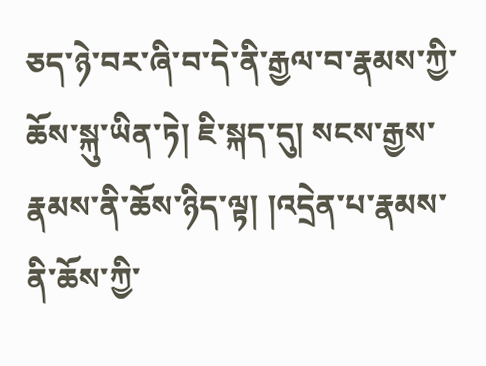ཅད་ཉེ་བར་ཞི་བ་དེ་ནི་རྒྱལ་བ་རྣམས་ཀྱི་ཆོས་སྐུ་ཡིན་ཏེ། ཇི་སྐད་དུ། སངས་རྒྱས་རྣམས་ནི་ཆོས་ཉིད་ལྟ། །འདྲེན་པ་རྣམས་ནི་ཆོས་ཀྱི་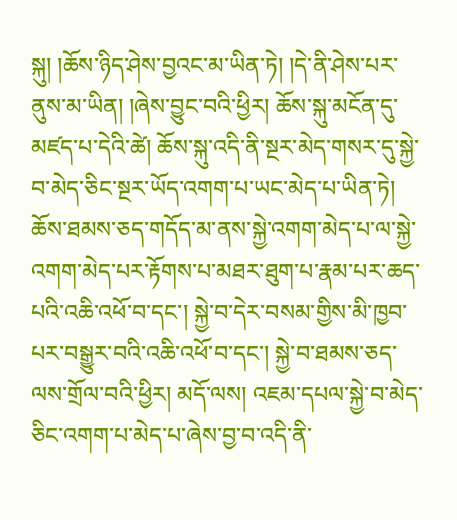སྐུ། །ཆོས་ཉིད་ཤེས་བྱའང་མ་ཡིན་ཏེ། །དེ་ནི་ཤེས་པར་ནུས་མ་ཡིན། །ཞེས་བྱུང་བའི་ཕྱིར། ཆོས་སྐུ་མངོན་དུ་མཛད་པ་དེའི་ཚེ། ཆོས་སྐུ་འདི་ནི་སྔར་མེད་གསར་དུ་སྐྱེ་བ་མེད་ཅིང་སྔར་ཡོད་འགག་པ་ཡང་མེད་པ་ཡིན་ཏེ། ཆོས་ཐམས་ཅད་གདོད་མ་ནས་སྐྱེ་འགག་མེད་པ་ལ་སྐྱེ་འགག་མེད་པར་རྟོགས་པ་མཐར་ཐུག་པ་རྣམ་པར་ཆད་པའི་འཆི་འཕོ་བ་དང་། སྐྱེ་བ་དེར་བསམ་གྱིས་མི་ཁྱབ་པར་བསྒྱུར་བའི་འཆི་འཕོ་བ་དང་། སྐྱེ་བ་ཐམས་ཅད་ལས་གྲོལ་བའི་ཕྱིར། མདོ་ལས། འཇམ་དཔལ་སྐྱེ་བ་མེད་ཅིང་འགག་པ་མེད་པ་ཞེས་བྱ་བ་འདི་ནི་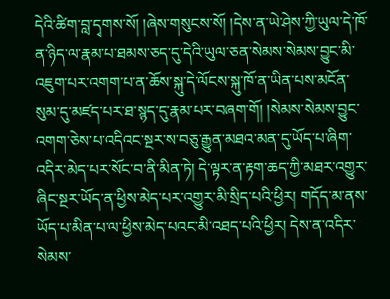དེའི་ཚིག་བླ་དྭགས་སོ། །ཞེས་གསུངས་སོ། །དེས་ན་ཡེ་ཤེས་ཀྱི་ཡུལ་དེ་ཁོ་ན་ཉིད་ལ་རྣམ་པ་ཐམས་ཅད་དུ་དེའི་ཡུལ་ཅན་སེམས་སེམས་བྱུང་མི་འཇུག་པར་འགག་པ་ན་ཆོས་སྐུ་དེ་ལོངས་སྐུ་ཁོ་ན་ཡིན་པས་མངོན་སུམ་དུ་མཛད་པར་ཐ་སྙད་དུ་རྣམ་པར་བཞག་གོ། །སེམས་སེམས་བྱུང་འགག་ཅེས་པ་འདིའང་སྔར་ས་བཅུ་རྒྱུན་མཐའ་མན་དུ་ཡོད་པ་ཞིག་འདིར་མེད་པར་སོང་བ་ནི་མིན་ཏེ། དེ་ལྟར་ན་རྟག་ཆད་ཀྱི་མཐར་འགྱུར་ཞིང་སྔར་ཡོད་ན་ཕྱིས་མེད་པར་འགྱུར་མི་སྲིད་པའི་ཕྱིར། གདོད་མ་ནས་ཡོད་པ་མིན་པ་ལ་ཕྱིས་མེད་པའང་མི་འཐད་པའི་ཕྱིར། དེས་ན་འདིར་སེམས་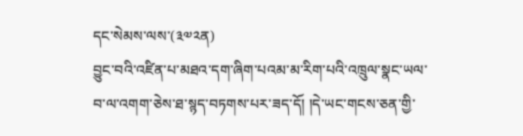དང་སེམས་ལས་(༣༧༢ན)
བྱུང་བའི་འཛིན་པ་མཐའ་དག་ཞིག་པའམ་མ་རིག་པའི་འཁྲུལ་སྣང་ཡལ་བ་ལ་འགག་ཅེས་ཐ་སྙད་བཏགས་པར་ཟད་དོ། །དེ་ཡང་གངས་ཅན་གྱི་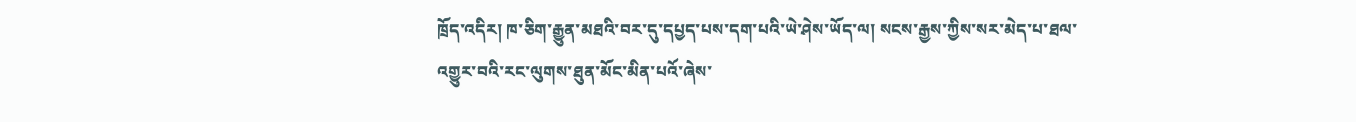ཁྲོད་འདིར། ཁ་ཅིག་རྒྱུན་མཐའི་བར་དུ་དཔྱད་པས་དག་པའི་ཡེ་ཤེས་ཡོད་ལ། སངས་རྒྱས་ཀྱིས་སར་མེད་པ་ཐལ་འགྱུར་བའི་རང་ལུགས་ཐུན་མོང་མིན་པའོ་ཞེས་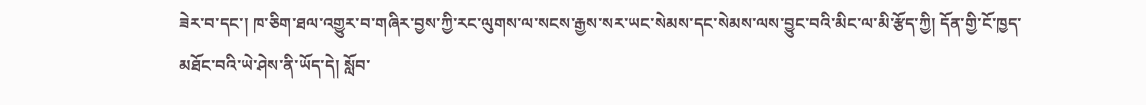ཟེར་བ་དང་། ཁ་ཅིག་ཐལ་འགྱུར་བ་གཞིར་བྱས་ཀྱི་རང་ལུགས་ལ་སངས་རྒྱས་སར་ཡང་སེམས་དང་སེམས་ལས་བྱུང་བའི་མིང་ལ་མི་རྩོད་ཀྱི། དོན་གྱི་ངོ་ཁྱད་མཐོང་བའི་ཡེ་ཤེས་ནི་ཡོད་དེ། སློབ་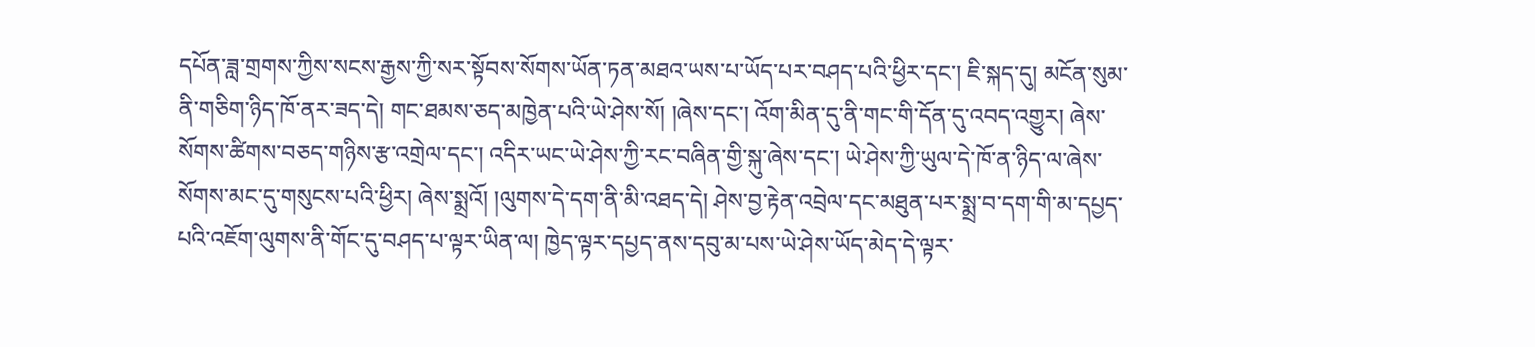དཔོན་ཟླ་གྲགས་ཀྱིས་སངས་རྒྱས་ཀྱི་སར་སྟོབས་སོགས་ཡོན་ཏན་མཐའ་ཡས་པ་ཡོད་པར་བཤད་པའི་ཕྱིར་དང་། ཇི་སྐད་དུ། མངོན་སུམ་ནི་གཅིག་ཉིད་ཁོ་ནར་ཟད་དེ། གང་ཐམས་ཅད་མཁྱེན་པའི་ཡེ་ཤེས་སོ། །ཞེས་དང་། འོག་མིན་དུ་ནི་གང་གི་དོན་དུ་འབད་འགྱུར། ཞེས་སོགས་ཚིགས་བཅད་གཉིས་རྩ་འགྲེལ་དང་། འདིར་ཡང་ཡེ་ཤེས་ཀྱི་རང་བཞིན་གྱི་སྐུ་ཞེས་དང་། ཡེ་ཤེས་ཀྱི་ཡུལ་དེ་ཁོ་ན་ཉིད་ལ་ཞེས་སོགས་མང་དུ་གསུངས་པའི་ཕྱིར། ཞེས་སྨྲའོ། །ལུགས་དེ་དག་ནི་མི་འཐད་དེ། ཤེས་བྱ་རྟེན་འབྲེལ་དང་མཐུན་པར་སྨྲ་བ་དག་གི་མ་དཔྱད་པའི་འཇོག་ལུགས་ནི་གོང་དུ་བཤད་པ་ལྟར་ཡིན་ལ། ཁྱེད་ལྟར་དཔྱད་ནས་དབུ་མ་པས་ཡེ་ཤེས་ཡོད་མེད་དེ་ལྟར་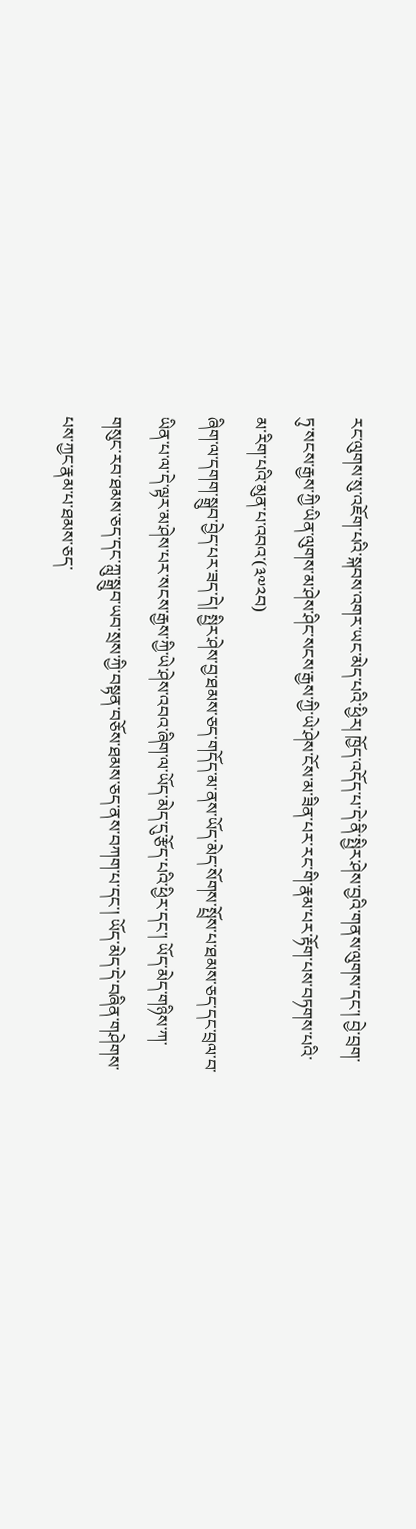རང་ལུགས་སུ་འཇོག་པའི་སྐབས་འགར་ཡང་མེད་པའི་ཕྱིར། ཁྱོད་འདོད་པ་དེ་ནི་སྤྱིར་ཤེས་བྱའི་གནས་ལུགས་དང་། བྱེ་བྲག་ཏུ་སངས་རྒྱས་ཀྱི་ཡིན་ལུགས་མ་ཤེས་ཤིང་སངས་རྒྱས་ཀྱི་ཡེ་ཤེས་ངོས་མ་ཟིན་པར་རང་གི་རྣམ་པར་རྟོག་པས་བཏགས་པའི་མ་རིག་པའི་མུན་པ་འབའ་(༣༧༢བ)
ཞིག་ལ་དགག་སྒྲུབ་བྱེད་པར་ཟད་དེ། སྤྱིར་ཤེས་བྱ་ཐམས་ཅད་གདོད་མ་ནས་ཡོད་མེད་སོགས་སྤྲོས་པ་ཐམས་ཅད་དང་བྲལ་བ་ཡིན་པ་ལ་དེ་ལྟར་མ་ཤེས་པར་སངས་རྒྱས་ཀྱི་ཡེ་ཤེས་འབའ་ཞིག་ལ་ཡོད་མེད་དུ་རྩོད་པའི་ཕྱིར་དང་། ཡོད་མེད་གཉིས་ཀ་གསུང་རབ་ཐམས་ཅད་དང་ཀླུ་སྒྲུབ་ཡབ་སྲས་ཀྱི་བསྟན་བཅོས་ཐམས་ཅད་ནས་བཀག་པ་དང་། ཡོད་མེད་དེ་བཞིན་གཤེགས་པས་ཀྱང་རྣམ་པ་ཐམས་ཅད་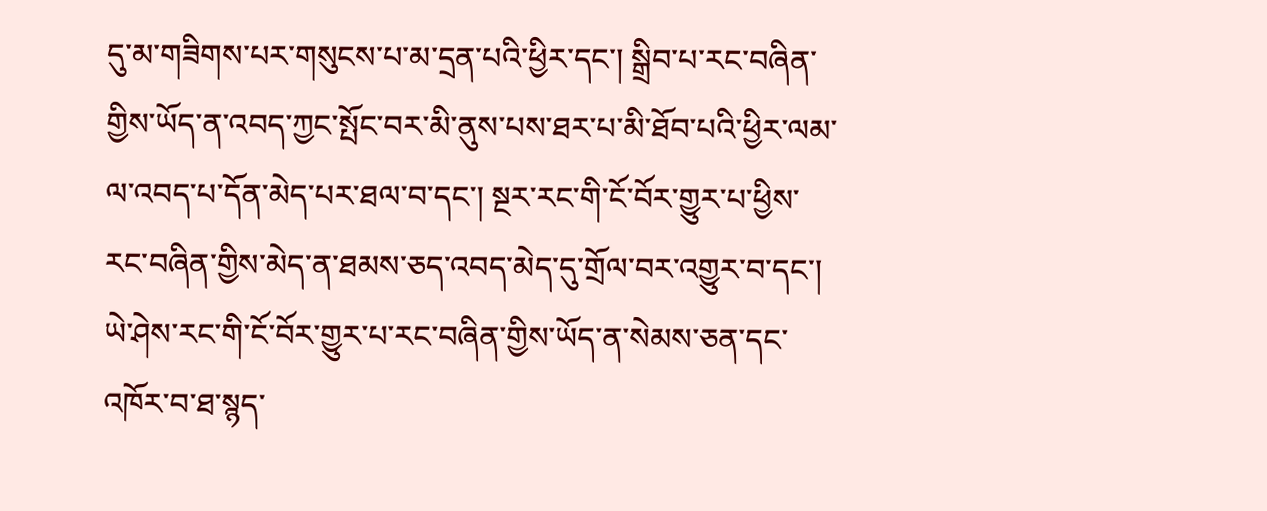དུ་མ་གཟིགས་པར་གསུངས་པ་མ་དྲན་པའི་ཕྱིར་དང་། སྒྲིབ་པ་རང་བཞིན་གྱིས་ཡོད་ན་འབད་ཀྱང་སྤོང་བར་མི་ནུས་པས་ཐར་པ་མི་ཐོབ་པའི་ཕྱིར་ལམ་ལ་འབད་པ་དོན་མེད་པར་ཐལ་བ་དང་། སྔར་རང་གི་ངོ་བོར་གྱུར་པ་ཕྱིས་རང་བཞིན་གྱིས་མེད་ན་ཐམས་ཅད་འབད་མེད་དུ་གྲོལ་བར་འགྱུར་བ་དང་། ཡེ་ཤེས་རང་གི་ངོ་བོར་གྱུར་པ་རང་བཞིན་གྱིས་ཡོད་ན་སེམས་ཅན་དང་འཁོར་བ་ཐ་སྙད་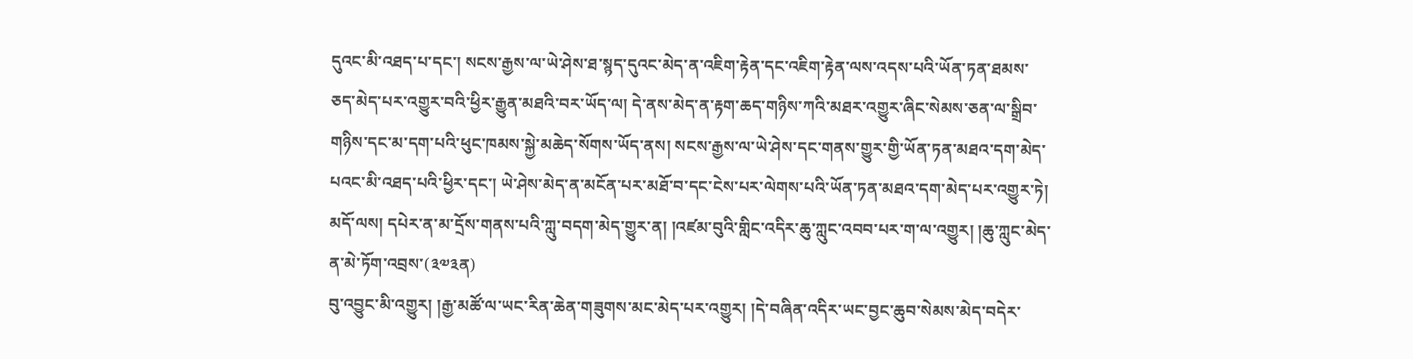དུའང་མི་འཐད་པ་དང་། སངས་རྒྱས་ལ་ཡེ་ཤེས་ཐ་སྙད་དུའང་མེད་ན་འཇིག་རྟེན་དང་འཇིག་རྟེན་ལས་འདས་པའི་ཡོན་ཏན་ཐམས་ཅད་མེད་པར་འགྱུར་བའི་ཕྱིར་རྒྱུན་མཐའི་བར་ཡོད་ལ། དེ་ནས་མེད་ན་རྟག་ཆད་གཉིས་ཀའི་མཐར་འགྱུར་ཞིང་སེམས་ཅན་ལ་སྒྲིབ་གཉིས་དང་མ་དག་པའི་ཕུང་ཁམས་སྐྱེ་མཆེད་སོགས་ཡོད་ནས། སངས་རྒྱས་ལ་ཡེ་ཤེས་དང་གནས་གྱུར་གྱི་ཡོན་ཏན་མཐའ་དག་མེད་པའང་མི་འཐད་པའི་ཕྱིར་དང་། ཡེ་ཤེས་མེད་ན་མངོན་པར་མཐོ་བ་དང་ངེས་པར་ལེགས་པའི་ཡོན་ཏན་མཐའ་དག་མེད་པར་འགྱུར་ཏེ། མདོ་ལས། དཔེར་ན་མ་དྲོས་གནས་པའི་ཀླུ་བདག་མེད་གྱུར་ན། །འཛམ་བུའི་གླིང་འདིར་ཆུ་ཀླུང་འབབ་པར་ག་ལ་འགྱུར། །ཆུ་ཀླུང་མེད་ན་མེ་ཏོག་འབྲས་(༣༧༣ན)
བུ་འབྱུང་མི་འགྱུར། །རྒྱ་མཚོ་ལ་ཡང་རིན་ཆེན་གཟུགས་མང་མེད་པར་འགྱུར། །དེ་བཞིན་འདིར་ཡང་བྱང་ཆུབ་སེམས་མེད་བདེར་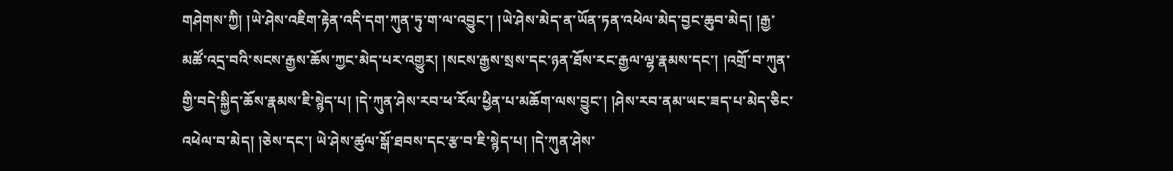གཤེགས་ཀྱི། །ཡེ་ཤེས་འཇིག་རྟེན་འདི་དག་ཀུན་ཏུ་ག་ལ་འབྱུང་། །ཡེ་ཤེས་མེད་ན་ཡོན་ཏན་འཕེལ་མེད་བྱང་ཆུབ་མེད། །རྒྱ་མཚོ་འདྲ་བའི་སངས་རྒྱས་ཆོས་ཀྱང་མེད་པར་འགྱུར། །སངས་རྒྱས་སྲས་དང་ཉན་ཐོས་རང་རྒྱལ་ལྷ་རྣམས་དང་། །འགྲོ་བ་ཀུན་གྱི་བདེ་སྐྱིད་ཆོས་རྣམས་ཇི་སྙེད་པ། །དེ་ཀུན་ཤེས་རབ་ཕ་རོལ་ཕྱིན་པ་མཆོག་ལས་བྱུང་། །ཤེས་རབ་ནམ་ཡང་ཟད་པ་མེད་ཅིང་འཕེལ་བ་མེད། །ཅེས་དང་། ཡེ་ཤེས་ཚུལ་སྒོ་ཐབས་དང་རྩ་བ་ཇི་སྙེད་པ། །དེ་ཀུན་ཤེས་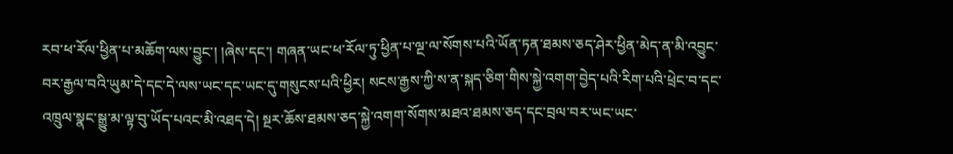རབ་ཕ་རོལ་ཕྱིན་པ་མཆོག་ལས་བྱུང་། །ཞེས་དང་། གཞན་ཡང་ཕ་རོལ་ཏུ་ཕྱིན་པ་ལྔ་ལ་སོགས་པའི་ཡོན་ཏན་ཐམས་ཅད་ཤེར་ཕྱིན་མེད་ན་མི་འབྱུང་བར་རྒྱལ་བའི་ཡུམ་དེ་དང་དེ་ལས་ཡང་དང་ཡང་དུ་གསུངས་པའི་ཕྱིར། སངས་རྒྱས་ཀྱི་ས་ན་སྐད་ཅིག་གིས་སྐྱེ་འགག་བྱེད་པའི་རིག་པའི་ཕྲེང་བ་དང་འཁྲུལ་སྣང་སྒྱུ་མ་ལྟ་བུ་ཡོད་པའང་མི་འཐད་དེ། སྔར་ཆོས་ཐམས་ཅད་སྐྱེ་འགག་སོགས་མཐའ་ཐམས་ཅད་དང་བྲལ་བར་ཡང་ཡང་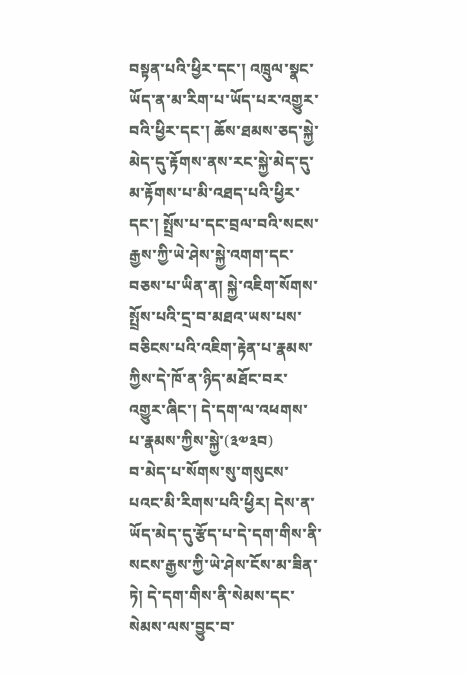བསྟན་པའི་ཕྱིར་དང་། འཁྲུལ་སྣང་ཡོད་ན་མ་རིག་པ་ཡོད་པར་འགྱུར་བའི་ཕྱིར་དང་། ཆོས་ཐམས་ཅད་སྐྱེ་མེད་དུ་རྟོགས་ནས་རང་སྐྱེ་མེད་དུ་མ་རྟོགས་པ་མི་འཐད་པའི་ཕྱིར་དང་། སྤྲོས་པ་དང་བྲལ་བའི་སངས་རྒྱས་ཀྱི་ཡེ་ཤེས་སྐྱེ་འགག་དང་བཅས་པ་ཡིན་ན། སྐྱེ་འཇིག་སོགས་སྤྲོས་པའི་དྲ་བ་མཐའ་ཡས་པས་བཅིངས་པའི་འཇིག་རྟེན་པ་རྣམས་ཀྱིས་དེ་ཁོ་ན་ཉིད་མཐོང་བར་འགྱུར་ཞིང་། དེ་དག་ལ་འཕགས་པ་རྣམས་ཀྱིས་སྐྱེ་(༣༧༣བ)
བ་མེད་པ་སོགས་སུ་གསུངས་པའང་མི་རིགས་པའི་ཕྱིར། དེས་ན་ཡོད་མེད་དུ་རྩོད་པ་དེ་དག་གིས་ནི་སངས་རྒྱས་ཀྱི་ཡེ་ཤེས་ངོས་མ་ཟིན་ཏེ། དེ་དག་གིས་ནི་སེམས་དང་སེམས་ལས་བྱུང་བ་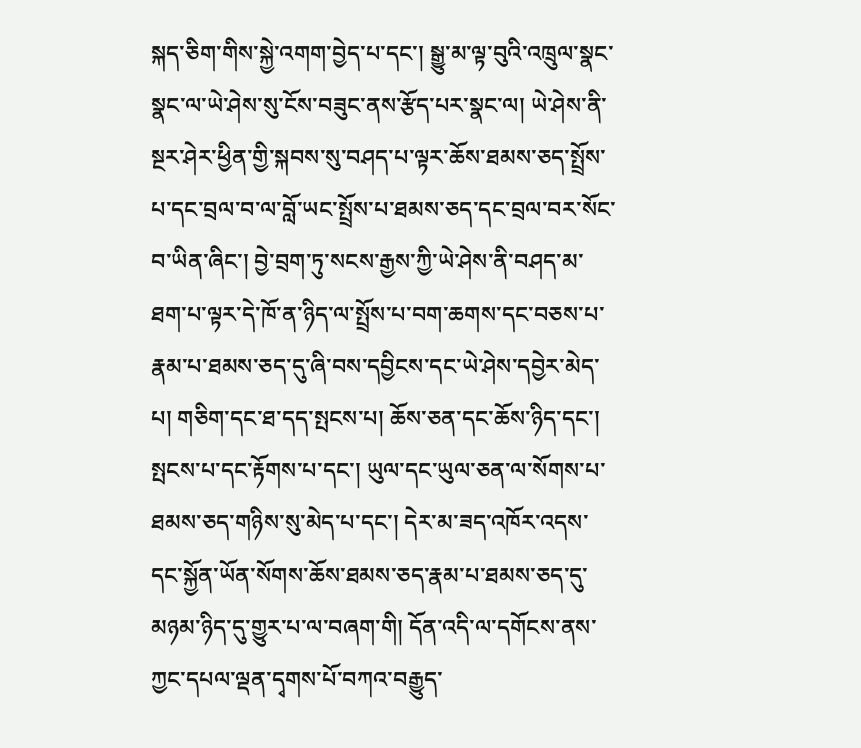སྐད་ཅིག་གིས་སྐྱེ་འགག་བྱེད་པ་དང་། སྒྱུ་མ་ལྟ་བུའི་འཁྲུལ་སྣང་སྣང་ལ་ཡེ་ཤེས་སུ་ངོས་བཟུང་ནས་རྩོད་པར་སྣང་ལ། ཡེ་ཤེས་ནི་སྔར་ཤེར་ཕྱིན་གྱི་སྐབས་སུ་བཤད་པ་ལྟར་ཆོས་ཐམས་ཅད་སྤྲོས་པ་དང་བྲལ་བ་ལ་བློ་ཡང་སྤྲོས་པ་ཐམས་ཅད་དང་བྲལ་བར་སོང་བ་ཡིན་ཞིང་། བྱེ་བྲག་ཏུ་སངས་རྒྱས་ཀྱི་ཡེ་ཤེས་ནི་བཤད་མ་ཐག་པ་ལྟར་དེ་ཁོ་ན་ཉིད་ལ་སྤྲོས་པ་བག་ཆགས་དང་བཅས་པ་རྣམ་པ་ཐམས་ཅད་དུ་ཞི་བས་དབྱིངས་དང་ཡེ་ཤེས་དབྱེར་མེད་པ། གཅིག་དང་ཐ་དད་སྤངས་པ། ཆོས་ཅན་དང་ཆོས་ཉིད་དང་། སྤངས་པ་དང་རྟོགས་པ་དང་། ཡུལ་དང་ཡུལ་ཅན་ལ་སོགས་པ་ཐམས་ཅད་གཉིས་སུ་མེད་པ་དང་། དེར་མ་ཟད་འཁོར་འདས་དང་སྐྱོན་ཡོན་སོགས་ཆོས་ཐམས་ཅད་རྣམ་པ་ཐམས་ཅད་དུ་མཉམ་ཉིད་དུ་གྱུར་པ་ལ་བཞག་གི། དོན་འདི་ལ་དགོངས་ནས་ཀྱང་དཔལ་ལྡན་དྭགས་པོ་བཀའ་བརྒྱུད་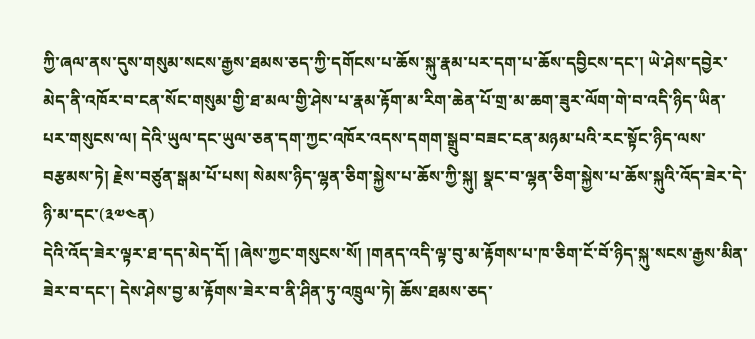ཀྱི་ཞལ་ནས་དུས་གསུམ་སངས་རྒྱས་ཐམས་ཅད་ཀྱི་དགོངས་པ་ཆོས་སྐུ་རྣམ་པར་དག་པ་ཆོས་དབྱིངས་དང་། ཡེ་ཤེས་དབྱེར་མེད་ནི་འཁོར་བ་ངན་སོང་གསུམ་གྱི་ཐ་མལ་གྱི་ཤེས་པ་རྣམ་རྟོག་མ་རིག་ཆེན་པོ་གྲ་མ་ཆག་ཟུར་ལོག་གེ་བ་འདི་ཉིད་ཡིན་པར་གསུངས་ལ། དེའི་ཡུལ་དང་ཡུལ་ཅན་དག་ཀྱང་འཁོར་འདས་དགག་སྒྲུབ་བཟང་ངན་མཉམ་པའི་རང་སྟོང་ཉིད་ལས་བརྩམས་ཏེ། རྗེས་བཙུན་སྒམ་པོ་པས། སེམས་ཉིད་ལྷན་ཅིག་སྐྱེས་པ་ཆོས་ཀྱི་སྐུ། སྣང་བ་ལྷན་ཅིག་སྐྱེས་པ་ཆོས་སྐུའི་འོད་ཟེར་དེ་ཉི་མ་དང་(༣༧༤ན)
དེའི་འོད་ཟེར་ལྟར་ཐ་དད་མེད་དོ། །ཞེས་ཀྱང་གསུངས་སོ། །གནད་འདི་ལྟ་བུ་མ་རྟོགས་པ་ཁ་ཅིག་ངོ་བོ་ཉིད་སྐུ་སངས་རྒྱས་མིན་ཟེར་བ་དང་། དེས་ཤེས་བྱ་མ་རྟོགས་ཟེར་བ་ནི་ཤིན་ཏུ་འཁྲུལ་ཏེ། ཆོས་ཐམས་ཅད་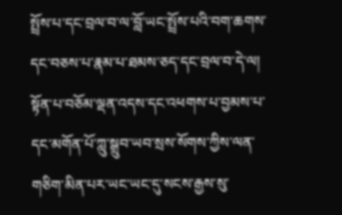སྤྲོས་པ་དང་བྲལ་བ་ལ་བློ་ཡང་སྤྲོས་པའི་བག་ཆགས་དང་བཅས་པ་རྣམ་པ་ཐམས་ཅད་དང་བྲལ་བ་དེ་ལ། སྟོན་པ་བཅོམ་ལྡན་འདས་དང་འཕགས་པ་བྱམས་པ་དང་མགོན་པོ་ཀླུ་སྒྲུབ་ཡབ་སྲས་སོགས་ཀྱིས་ལན་གཅིག་མིན་པར་ཡང་ཡང་དུ་སངས་རྒྱས་སུ་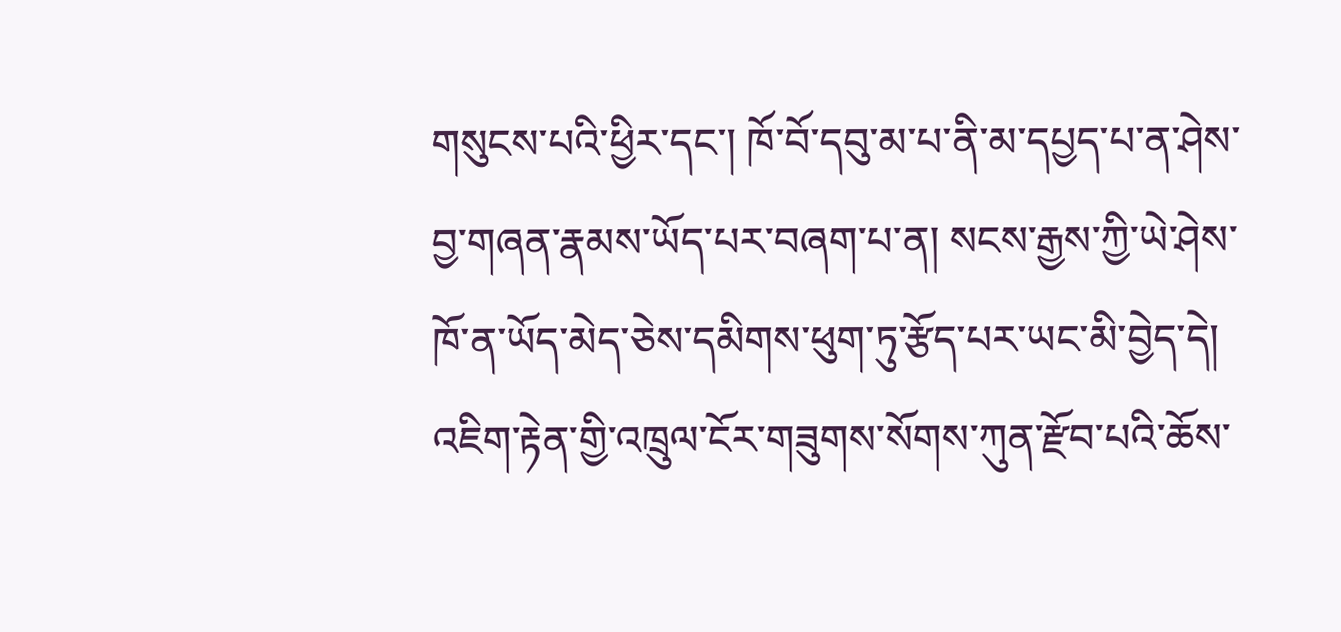གསུངས་པའི་ཕྱིར་དང་། ཁོ་བོ་དབུ་མ་པ་ནི་མ་དཔྱད་པ་ན་ཤེས་བྱ་གཞན་རྣམས་ཡོད་པར་བཞག་པ་ན། སངས་རྒྱས་ཀྱི་ཡེ་ཤེས་ཁོ་ན་ཡོད་མེད་ཅེས་དམིགས་ཕུག་ཏུ་རྩོད་པར་ཡང་མི་བྱེད་དེ། འཇིག་རྟེན་གྱི་འཁྲུལ་ངོར་གཟུགས་སོགས་ཀུན་རྫོབ་པའི་ཆོས་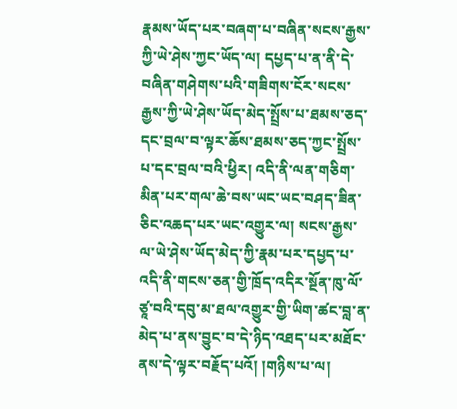རྣམས་ཡོད་པར་བཞག་པ་བཞིན་སངས་རྒྱས་ཀྱི་ཡེ་ཤེས་ཀྱང་ཡོད་ལ། དཔྱད་པ་ན་ནི་དེ་བཞིན་གཤེགས་པའི་གཟིགས་ངོར་སངས་རྒྱས་ཀྱི་ཡེ་ཤེས་ཡོད་མེད་སྤྲོས་པ་ཐམས་ཅད་དང་བྲལ་བ་ལྟར་ཆོས་ཐམས་ཅད་ཀྱང་སྤྲོས་པ་དང་བྲལ་བའི་ཕྱིར། འདི་ནི་ལན་གཅིག་མིན་པར་གལ་ཆེ་བས་ཡང་ཡང་བཤད་ཟིན་ཅིང་འཆད་པར་ཡང་འགྱུར་ལ། སངས་རྒྱས་ལ་ཡེ་ཤེས་ཡོད་མེད་ཀྱི་རྣམ་པར་དཔྱད་པ་འདི་ནི་གངས་ཅན་གྱི་ཁྲོད་འདིར་སྔོན་ཁུ་ལོ་ཙཱ་བའི་དབུ་མ་ཐལ་འགྱུར་གྱི་ཡིག་ཚང་བླ་ན་མེད་པ་ནས་བྱུང་བ་དེ་ཉིད་འཐད་པར་མཐོང་ནས་དེ་ལྟར་བརྗོད་པའོ། །གཉིས་པ་ལ།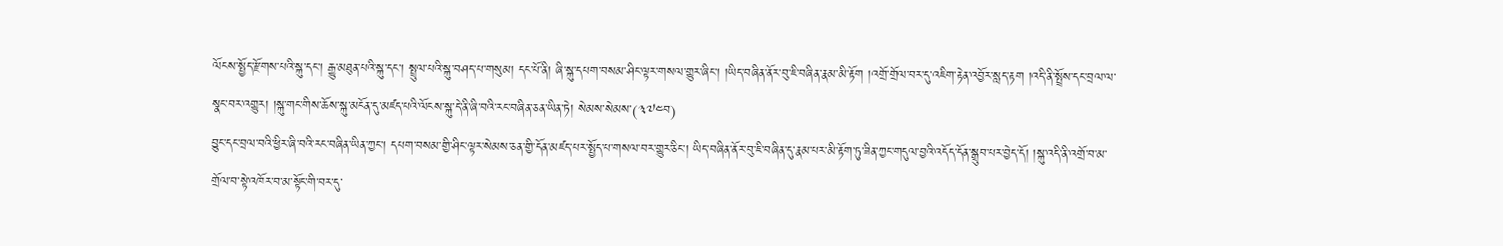ལོངས་སྤྱོད་རྫོགས་པའི་སྐུ་དང་། རྒྱུ་མཐུན་པའི་སྐུ་དང་། སྤྲུལ་པའི་སྐུ་བཤད་པ་གསུམ། དང་པོ་ནི། ཞི་སྐུ་དཔག་བསམ་ཤིང་ལྟར་གསལ་གྱུར་ཞིང་། །ཡིད་བཞིན་ནོར་བུ་ཇི་བཞིན་རྣམ་མི་རྟོག །འགྲོ་གྲོལ་བར་དུ་འཇིག་རྟེན་འབྱོར་སླད་རྟག །འདི་ནི་སྤྲོས་དང་བྲལ་ལ་སྣང་བར་འགྱུར། །སྐུ་གང་གིས་ཆོས་སྐུ་མངོན་དུ་མཛད་པའི་ལོངས་སྐུ་དེ་ནི་ཞི་བའི་རང་བཞིན་ཅན་ཡིན་ཏེ། སེམས་སེམས་(༣༧༤བ)
བྱུང་དང་བྲལ་བའི་ཕྱིར་ཞི་བའི་རང་བཞིན་ཡིན་ཀྱང་། དཔག་བསམ་གྱི་ཤིང་ལྟར་སེམས་ཅན་གྱི་དོན་མཛད་པར་སྤྱོད་པ་གསལ་བར་གྱུར་ཅིང་། ཡིད་བཞིན་ནོར་བུ་ཇི་བཞིན་དུ་རྣམ་པར་མི་རྟོག་ཏུ་ཟིན་ཀྱང་གདུལ་བྱའི་འདོད་དོན་སྒྲུབ་པར་བྱེད་དོ། །སྐུ་འདི་ནི་འགྲོ་བ་མ་གྲོལ་བ་སྟེ་འཁོར་བ་མ་སྟོང་གི་བར་དུ་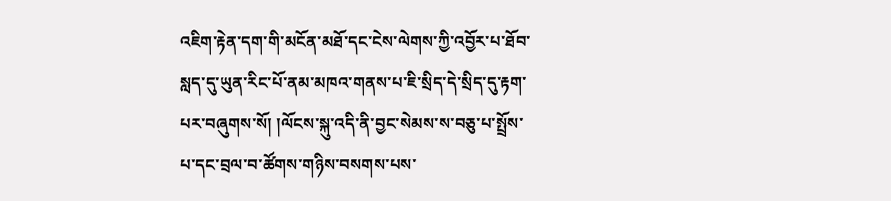འཇིག་རྟེན་དག་གི་མངོན་མཐོ་དང་ངེས་ལེགས་ཀྱི་འབྱོར་པ་ཐོབ་སླད་དུ་ཡུན་རིང་པོ་ནམ་མཁའ་གནས་པ་ཇི་སྲིད་དེ་སྲིད་དུ་རྟག་པར་བཞུགས་སོ། །ལོངས་སྐུ་འདི་ནི་བྱང་སེམས་ས་བཅུ་པ་སྤྲོས་པ་དང་བྲལ་བ་ཚོགས་གཉིས་བསགས་པས་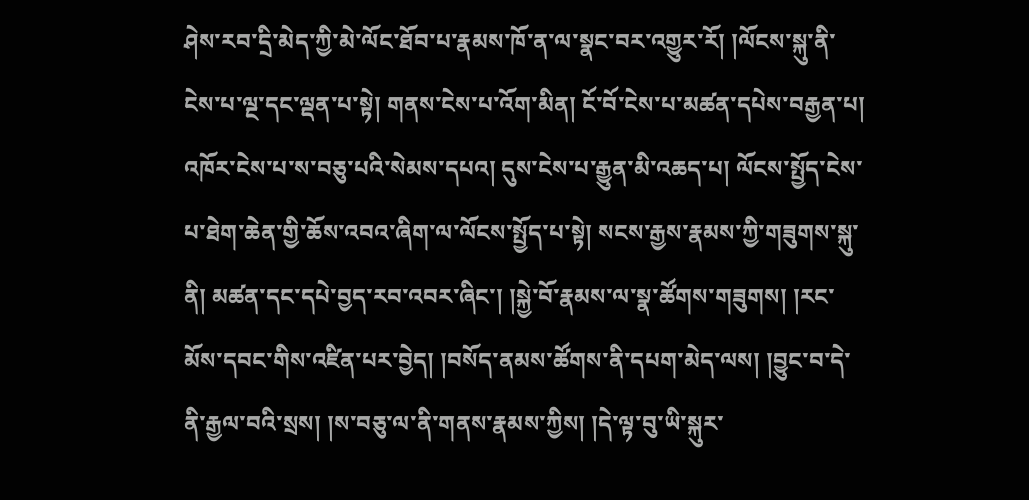ཤེས་རབ་དྲི་མེད་ཀྱི་མེ་ལོང་ཐོབ་པ་རྣམས་ཁོ་ན་ལ་སྣང་བར་འགྱུར་རོ། །ལོངས་སྐུ་ནི་ངེས་པ་ལྔ་དང་ལྡན་པ་སྟེ། གནས་ངེས་པ་འོག་མིན། ངོ་བོ་ངེས་པ་མཚན་དཔེས་བརྒྱན་པ། འཁོར་ངེས་པ་ས་བཅུ་པའི་སེམས་དཔའ། དུས་ངེས་པ་རྒྱུན་མི་འཆད་པ། ལོངས་སྤྱོད་ངེས་པ་ཐེག་ཆེན་གྱི་ཆོས་འབའ་ཞིག་ལ་ལོངས་སྤྱོད་པ་སྟེ། སངས་རྒྱས་རྣམས་ཀྱི་གཟུགས་སྐུ་ནི། མཚན་དང་དཔེ་བྱད་རབ་འབར་ཞིང་། །སྐྱེ་བོ་རྣམས་ལ་སྣ་ཚོགས་གཟུགས། །རང་མོས་དབང་གིས་འཛིན་པར་བྱེད། །བསོད་ནམས་ཚོགས་ནི་དཔག་མེད་ལས། །བྱུང་བ་དེ་ནི་རྒྱལ་བའི་སྲས། །ས་བཅུ་ལ་ནི་གནས་རྣམས་ཀྱིས། །དེ་ལྟ་བུ་ཡི་སྐུར་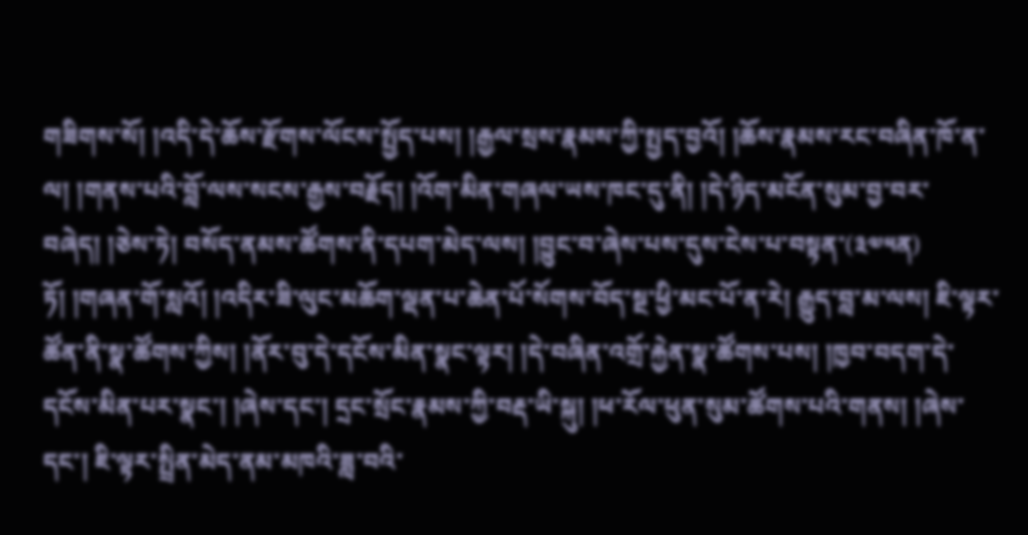གཟིགས་སོ། །འདི་དེ་ཆོས་རྫོགས་ལོངས་སྤྱོད་པས། །རྒྱལ་སྲས་རྣམས་ཀྱི་སྤྱད་བྱའོ། །ཆོས་རྣམས་རང་བཞིན་ཁོ་ན་ལ། །གནས་པའི་བློ་ལས་སངས་རྒྱས་བརྗོད། །འོག་མིན་གཞལ་ཡས་ཁང་དུ་ནི། །དེ་ཉིད་མངོན་སུམ་བྱ་བར་བཞེད། །ཅེས་ཏེ། བསོད་ནམས་ཚོགས་ནི་དཔག་མེད་ལས། །བྱུང་བ་ཞེས་པས་དུས་ངེས་པ་བསྟན་(༣༧༥ན)
ཏོ། །གཞན་གོ་སླའོ། །འདིར་ཟི་ལུང་མཆོག་ལྡན་པ་ཆེན་པོ་སོགས་བོད་སྔ་ཕྱི་མང་པོ་ན་རེ། རྒྱུད་བླ་མ་ལས། ཇི་ལྟར་ཚོན་ནི་སྣ་ཚོགས་ཀྱིས། །ནོར་བུ་དེ་དངོས་མིན་སྣང་ལྟར། །དེ་བཞིན་འགྲོ་རྐྱེན་སྣ་ཚོགས་པས། །ཁྱབ་བདག་དེ་དངོས་མིན་པར་སྣང་། །ཞེས་དང་། དྲང་སྲོང་རྣམས་ཀྱི་བརྡ་ཡི་སྐུ། །ཕ་རོལ་ཕུན་སུམ་ཚོགས་པའི་གནས། །ཞེས་དང་། ཇི་ལྟར་སྤྲིན་མེད་ནམ་མཁའི་ཟླ་བའི་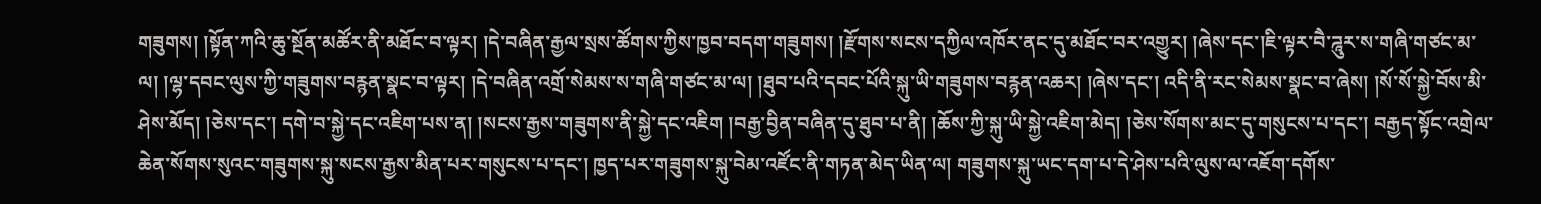གཟུགས། །སྟོན་ཀའི་ཆུ་སྔོན་མཚོར་ནི་མཐོང་བ་ལྟར། །དེ་བཞིན་རྒྱལ་སྲས་ཚོགས་ཀྱིས་ཁྱབ་བདག་གཟུགས། །རྫོགས་སངས་དཀྱིལ་འཁོར་ནང་དུ་མཐོང་བར་འགྱུར། །ཞེས་དང་།ཇི་ལྟར་བཻ་ཌཱུར་ས་གཞི་གཙང་མ་ལ། །ལྷ་དབང་ལུས་ཀྱི་གཟུགས་བརྙན་སྣང་བ་ལྟར། །དེ་བཞིན་འགྲོ་སེམས་ས་གཞི་གཙང་མ་ལ། །ཐུབ་པའི་དབང་པོའི་སྐུ་ཡི་གཟུགས་བརྙན་འཆར། །ཞེས་དང་། འདི་ནི་རང་སེམས་སྣང་བ་ཞེས། །སོ་སོ་སྐྱེ་བོས་མི་ཤེས་མོད། །ཅེས་དང་། དགེ་བ་སྐྱེ་དང་འཇིག་པས་ན། །སངས་རྒྱས་གཟུགས་ནི་སྐྱེ་དང་འཇིག །བརྒྱ་བྱིན་བཞིན་དུ་ཐུབ་པ་ནི། །ཆོས་ཀྱི་སྐུ་ཡི་སྐྱེ་འཇིག་མེད། །ཅེས་སོགས་མང་དུ་གསུངས་པ་དང་། བརྒྱད་སྟོང་འགྲེལ་ཆེན་སོགས་སུའང་གཟུགས་སྐུ་སངས་རྒྱས་མིན་པར་གསུངས་པ་དང་། ཁྱད་པར་གཟུགས་སྐུ་བེམ་འཛོང་ནི་གཏན་མེད་ཡིན་ལ། གཟུགས་སྐུ་ཡང་དག་པ་དེ་ཤེས་པའི་ལུས་ལ་འཇོག་དགོས་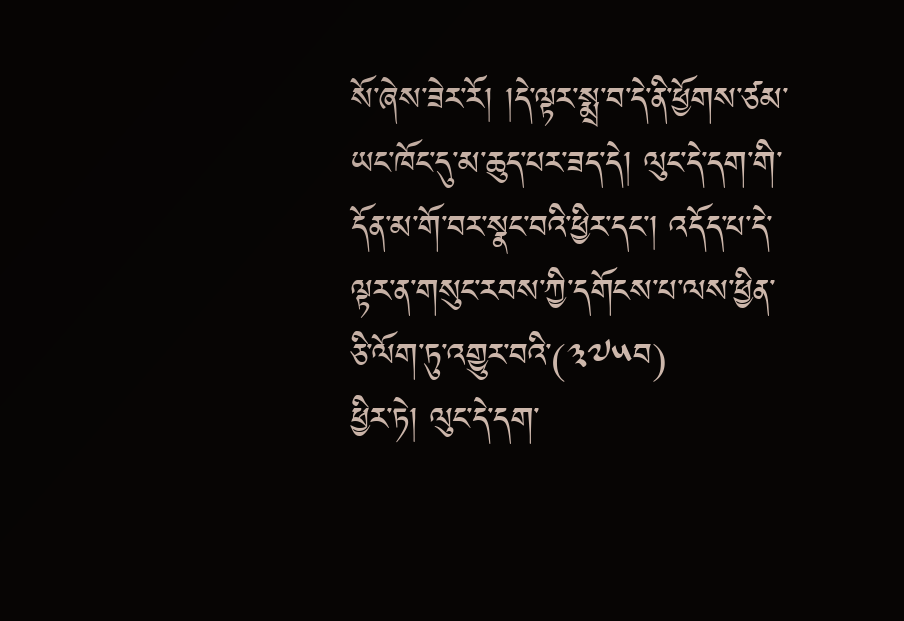སོ་ཞེས་ཟེར་རོ། །དེ་ལྟར་སྨྲ་བ་དེ་ནི་ཕྱོགས་ཙམ་ཡང་ཁོང་དུ་མ་ཆུད་པར་ཟད་དེ། ལུང་དེ་དག་གི་དོན་མ་གོ་བར་སྣང་བའི་ཕྱིར་དང་། འདོད་པ་དེ་ལྟར་ན་གསུང་རབས་ཀྱི་དགོངས་པ་ལས་ཕྱིན་ཅི་ལོག་ཏུ་འགྱུར་བའི་(༣༧༥བ)
ཕྱིར་ཏེ། ལུང་དེ་དག་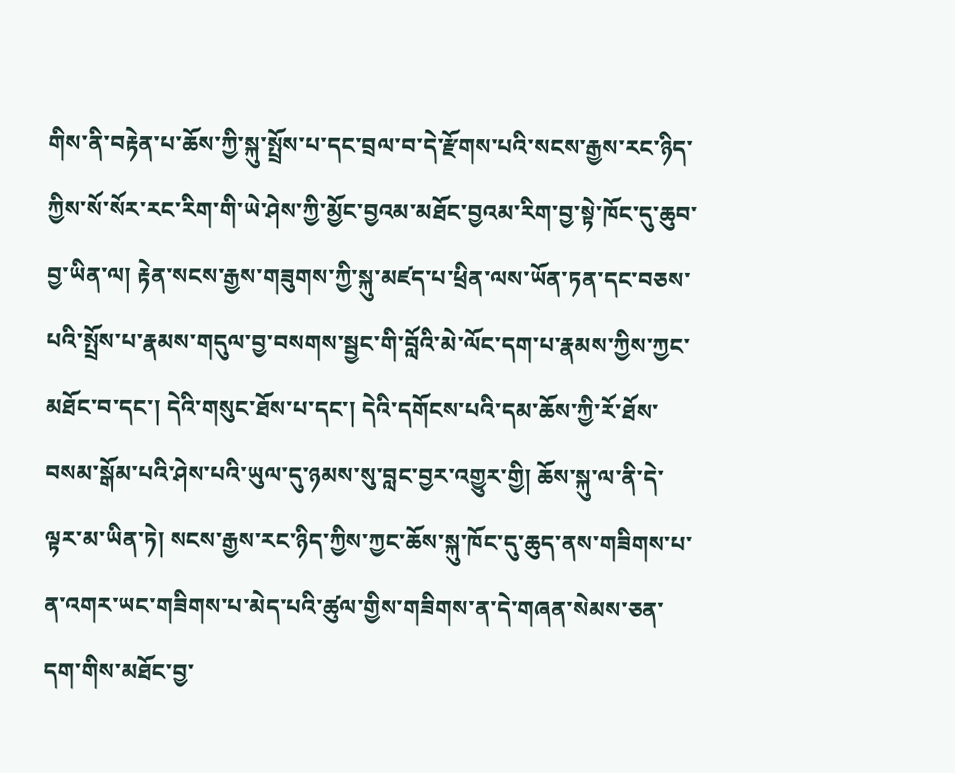གིས་ནི་བརྟེན་པ་ཆོས་ཀྱི་སྐུ་སྤྲོས་པ་དང་བྲལ་བ་དེ་རྫོགས་པའི་སངས་རྒྱས་རང་ཉིད་ཀྱིས་སོ་སོར་རང་རིག་གི་ཡེ་ཤེས་ཀྱི་མྱོང་བྱའམ་མཐོང་བྱའམ་རིག་བྱ་སྟེ་ཁོང་དུ་ཆུབ་བྱ་ཡིན་ལ། རྟེན་སངས་རྒྱས་གཟུགས་ཀྱི་སྐུ་མཛད་པ་ཕྲིན་ལས་ཡོན་ཏན་དང་བཅས་པའི་སྤྲོས་པ་རྣམས་གདུལ་བྱ་བསགས་སྦྱང་གི་བློའི་མེ་ལོང་དག་པ་རྣམས་ཀྱིས་ཀྱང་མཐོང་བ་དང་། དེའི་གསུང་ཐོས་པ་དང་། དེའི་དགོངས་པའི་དམ་ཆོས་ཀྱི་རོ་ཐོས་བསམ་སྒོམ་པའི་ཤེས་པའི་ཡུལ་དུ་ཉམས་སུ་བླང་བྱར་འགྱུར་གྱི། ཆོས་སྐུ་ལ་ནི་དེ་ལྟར་མ་ཡིན་ཏེ། སངས་རྒྱས་རང་ཉིད་ཀྱིས་ཀྱང་ཆོས་སྐུ་ཁོང་དུ་ཆུད་ནས་གཟིགས་པ་ན་འགར་ཡང་གཟིགས་པ་མེད་པའི་ཚུལ་གྱིས་གཟིགས་ན་དེ་གཞན་སེམས་ཅན་དག་གིས་མཐོང་བྱ་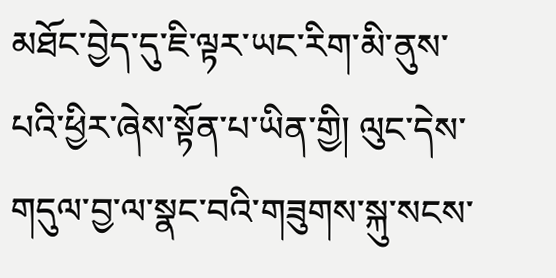མཐོང་བྱེད་དུ་ཇི་ལྟར་ཡང་རིག་མི་ནུས་པའི་ཕྱིར་ཞེས་སྟོན་པ་ཡིན་གྱི། ལུང་དེས་གདུལ་བྱ་ལ་སྣང་བའི་གཟུགས་སྐུ་སངས་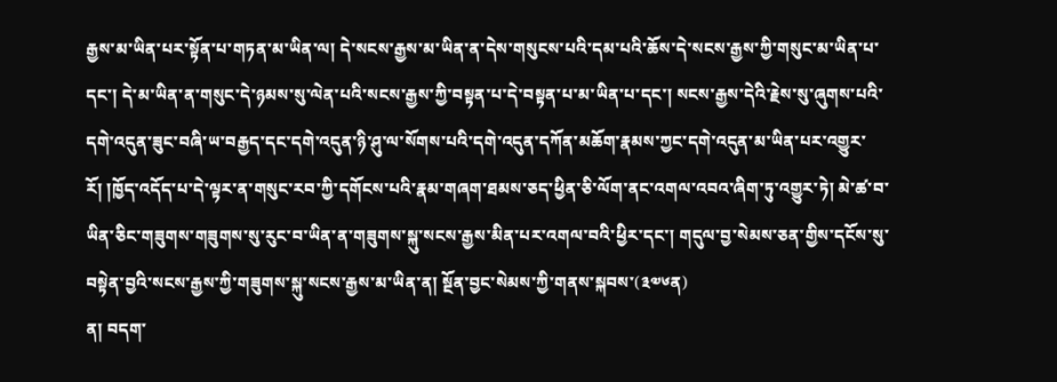རྒྱས་མ་ཡིན་པར་སྟོན་པ་གཏན་མ་ཡིན་ལ། དེ་སངས་རྒྱས་མ་ཡིན་ན་དེས་གསུངས་པའི་དམ་པའི་ཆོས་དེ་སངས་རྒྱས་ཀྱི་གསུང་མ་ཡིན་པ་དང་། དེ་མ་ཡིན་ན་གསུང་དེ་ཉམས་སུ་ལེན་པའི་སངས་རྒྱས་ཀྱི་བསྟན་པ་དེ་བསྟན་པ་མ་ཡིན་པ་དང་། སངས་རྒྱས་དེའི་རྗེས་སུ་ཞུགས་པའི་དགེ་འདུན་ཟུང་བཞི་ཡ་བརྒྱད་དང་དགེ་འདུན་ཉི་ཤུ་ལ་སོགས་པའི་དགེ་འདུན་དཀོན་མཆོག་རྣམས་ཀྱང་དགེ་འདུན་མ་ཡིན་པར་འགྱུར་རོ། །ཁྱོད་འདོད་པ་དེ་ལྟར་ན་གསུང་རབ་ཀྱི་དགོངས་པའི་རྣམ་གཞག་ཐམས་ཅད་ཕྱིན་ཅི་ལོག་ནང་འགལ་འབའ་ཞིག་ཏུ་འགྱུར་ཏེ། མེ་ཚ་བ་ཡིན་ཅིང་གཟུགས་གཟུགས་སུ་རུང་བ་ཡིན་ན་གཟུགས་སྐུ་སངས་རྒྱས་མིན་པར་འགལ་བའི་ཕྱིར་དང་། གདུལ་བྱ་སེམས་ཅན་གྱིས་དངོས་སུ་བསྟེན་བྱའི་སངས་རྒྱས་ཀྱི་གཟུགས་སྐུ་སངས་རྒྱས་མ་ཡིན་ན། སྔོན་བྱང་སེམས་ཀྱི་གནས་སྐབས་(༣༧༦ན)
ན། བདག་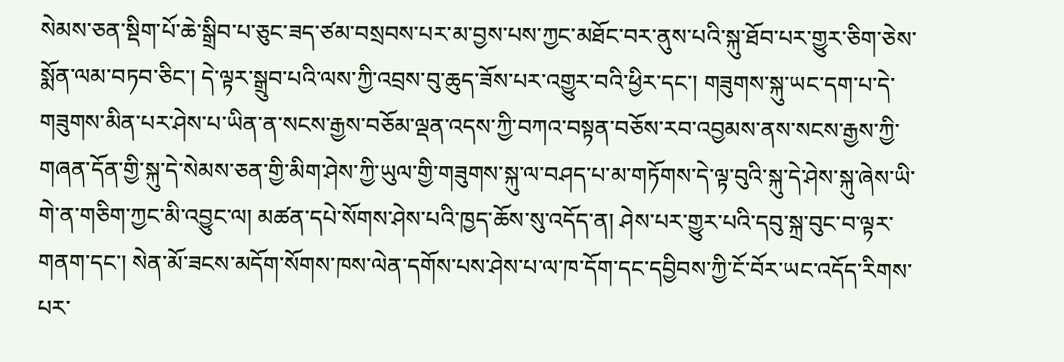སེམས་ཅན་སྡིག་པོ་ཆེ་སྒྲིབ་པ་ཅུང་ཟད་ཙམ་བསྲབས་པར་མ་བྱས་པས་ཀྱང་མཐོང་བར་ནུས་པའི་སྐུ་ཐོབ་པར་གྱུར་ཅིག་ཅེས་སྨོན་ལམ་བཏབ་ཅིང་། དེ་ལྟར་སྒྲུབ་པའི་ལས་ཀྱི་འབྲས་བུ་ཆུད་ཟོས་པར་འགྱུར་བའི་ཕྱིར་དང་། གཟུགས་སྐུ་ཡང་དག་པ་དེ་གཟུགས་མིན་པར་ཤེས་པ་ཡིན་ན་སངས་རྒྱས་བཅོམ་ལྡན་འདས་ཀྱི་བཀའ་བསྟན་བཅོས་རབ་འབྱམས་ནས་སངས་རྒྱས་ཀྱི་གཞན་དོན་གྱི་སྐུ་དེ་སེམས་ཅན་གྱི་མིག་ཤེས་ཀྱི་ཡུལ་གྱི་གཟུགས་སྐུ་ལ་བཤད་པ་མ་གཏོགས་དེ་ལྟ་བུའི་སྐུ་དེ་ཤེས་སྐུ་ཞེས་ཡི་གེ་ན་གཅིག་ཀྱང་མི་འབྱུང་ལ། མཚན་དཔེ་སོགས་ཤེས་པའི་ཁྱད་ཆོས་སུ་འདོད་ན། ཤེས་པར་གྱུར་པའི་དབུ་སྐྲ་བུང་བ་ལྟར་གནག་དང་། སེན་མོ་ཟངས་མདོག་སོགས་ཁས་ལེན་དགོས་པས་ཤེས་པ་ལ་ཁ་དོག་དང་དབྱིབས་ཀྱི་ངོ་བོར་ཡང་འདོད་རིགས་པར་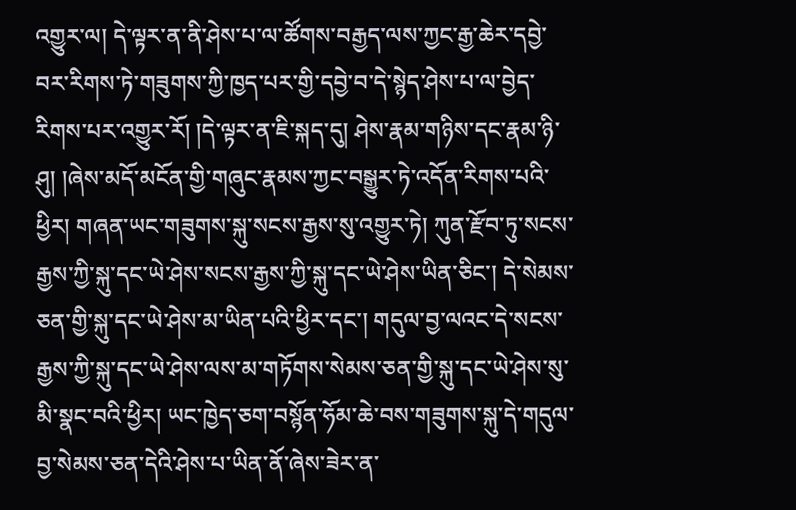འགྱུར་ལ། དེ་ལྟར་ན་ནི་ཤེས་པ་ལ་ཚོགས་བརྒྱད་ལས་ཀྱང་རྒྱ་ཆེར་དབྱེ་བར་རིགས་ཏེ་གཟུགས་ཀྱི་ཁྱད་པར་གྱི་དབྱེ་བ་དེ་སྙེད་ཤེས་པ་ལ་བྱེད་རིགས་པར་འགྱུར་རོ། །དེ་ལྟར་ན་ཇི་སྐད་དུ། ཤེས་རྣམ་གཉིས་དང་རྣམ་ཉི་ཤུ། །ཞེས་མདོ་མངོན་གྱི་གཞུང་རྣམས་ཀྱང་བསྒྱུར་ཏེ་འདོན་རིགས་པའི་ཕྱིར། གཞན་ཡང་གཟུགས་སྐུ་སངས་རྒྱས་སུ་འགྱུར་ཏེ། ཀུན་རྫོབ་ཏུ་སངས་རྒྱས་ཀྱི་སྐུ་དང་ཡེ་ཤེས་སངས་རྒྱས་ཀྱི་སྐུ་དང་ཡེ་ཤེས་ཡིན་ཅིང་། དེ་སེམས་ཅན་གྱི་སྐུ་དང་ཡེ་ཤེས་མ་ཡིན་པའི་ཕྱིར་དང་། གདུལ་བྱ་ལའང་དེ་སངས་རྒྱས་ཀྱི་སྐུ་དང་ཡེ་ཤེས་ལས་མ་གཏོགས་སེམས་ཅན་གྱི་སྐུ་དང་ཡེ་ཤེས་སུ་མི་སྣང་བའི་ཕྱིར། ཡང་ཁྱེད་ཅག་བསྙོན་ཧོམ་ཆེ་བས་གཟུགས་སྐུ་དེ་གདུལ་བྱ་སེམས་ཅན་དེའི་ཤེས་པ་ཡིན་ནོ་ཞེས་ཟེར་ན་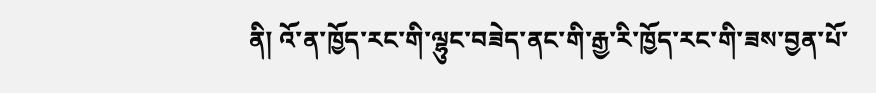ནི། འོ་ན་ཁྱོད་རང་གི་ལྷུང་བཟེད་ནང་གི་རྒྱ་རི་ཁྱོད་རང་གི་ཟས་བྱན་པོ་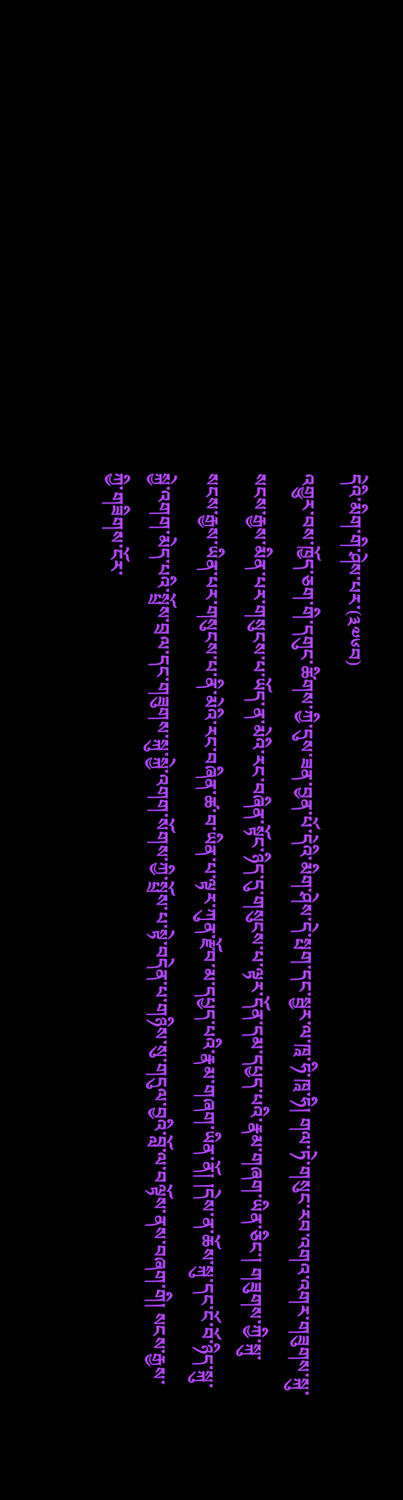དེའི་མིག་གི་ཤེས་པར་(༣༧༦བ)
འགྱུར་བས་ཁྱོད་ཅག་གི་དགུང་ཚིགས་ཀྱི་དུས་ཟན་བྱན་པོ་དེའི་མིག་ཤེས་དེ་སྤག་དང་སྦྱར་ལ་ཁཱ་ཧི་ཁཱ་ཧི། གལ་ཏེ་གསུང་རབ་འགའ་འགར་གཟུགས་སྐུ་སངས་རྒྱས་མིན་པར་གསུངས་པ་ཡོད་ན་མེའི་རང་བཞིན་སྟོང་ཉིད་དུ་གསུངས་པ་ལྟར་དོན་དམ་དཔྱད་པའི་རྣམ་གཞག་ཡིན་ཅིང་། གཟུགས་ཀྱི་སྐུ་སངས་རྒྱས་ཡིན་པར་གསུངས་པ་ནི་མེའི་རང་བཞིན་ཚ་བ་ཡིན་པ་ལྟར་ཀུན་རྫོབ་མ་དཔྱད་པའི་རྣམ་གཞག་ཡིན་ནོ། །དེས་ན་ཆོས་སྐུ་དང་ངོ་བོ་ཉིད་སྐུ་སྐྱེ་འགག་མེད་པའི་སྤྲོས་བྲལ་དང་གཟུགས་སྐུ་སྐྱེ་འགག་སོགས་ཀྱི་སྤྲོས་པ་སྟེ་བདེན་པ་གཉིས་སུ་གདུལ་བྱའི་བློ་ལ་བལྟོས་ནས་བཞག་གི། སངས་རྒྱས་ཀྱི་གཟིགས་ངོར་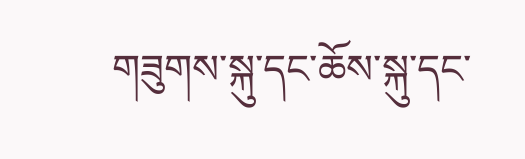གཟུགས་སྐུ་དང་ཆོས་སྐུ་དང་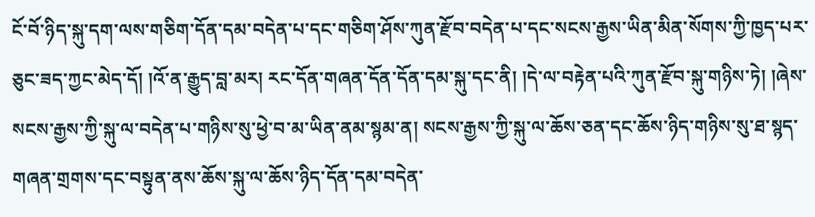ངོ་བོ་ཉིད་སྐུ་དག་ལས་གཅིག་དོན་དམ་བདེན་པ་དང་གཅིག་ཤོས་ཀུན་རྫོབ་བདེན་པ་དང་སངས་རྒྱས་ཡིན་མིན་སོགས་ཀྱི་ཁྱད་པར་ཅུང་ཟད་ཀྱང་མེད་དོ། །འོ་ན་རྒྱུད་བླ་མར། རང་དོན་གཞན་དོན་དོན་དམ་སྐུ་དང་ནི། །དེ་ལ་བརྟེན་པའི་ཀུན་རྫོབ་སྐུ་གཉིས་ཏེ། །ཞེས་སངས་རྒྱས་ཀྱི་སྐུ་ལ་བདེན་པ་གཉིས་སུ་ཕྱེ་བ་མ་ཡིན་ནམ་སྙམ་ན། སངས་རྒྱས་ཀྱི་སྐུ་ལ་ཆོས་ཅན་དང་ཆོས་ཉིད་གཉིས་སུ་ཐ་སྙད་གཞན་གྲགས་དང་བསྟུན་ནས་ཆོས་སྐུ་ལ་ཆོས་ཉིད་དོན་དམ་བདེན་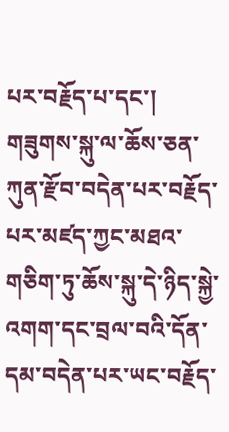པར་བརྗོད་པ་དང་། གཟུགས་སྐུ་ལ་ཆོས་ཅན་ཀུན་རྫོབ་བདེན་པར་བརྗོད་པར་མཛད་ཀྱང་མཐའ་གཅིག་ཏུ་ཆོས་སྐུ་དེ་ཉིད་སྐྱེ་འགག་དང་བྲལ་བའི་དོན་དམ་བདེན་པར་ཡང་བརྗོད་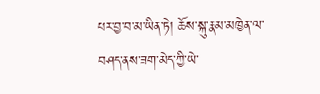པར་བྱ་བ་མ་ཡིན་ཏེ། ཆོས་སྐུ་རྣམ་མཁྱེན་ལ་བཤད་ནས་ཟག་མེད་ཀྱི་ཡེ་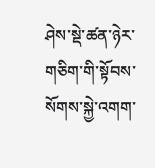ཤེས་སྡེ་ཚན་ཉེར་གཅིག་གི་སྟོབས་སོགས་སྐྱེ་འགག་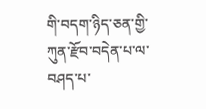གི་བདག་ཉིད་ཅན་གྱི་ཀུན་རྫོབ་བདེན་པ་ལ་བཤད་པ་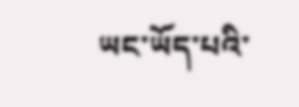ཡང་ཡོད་པའི་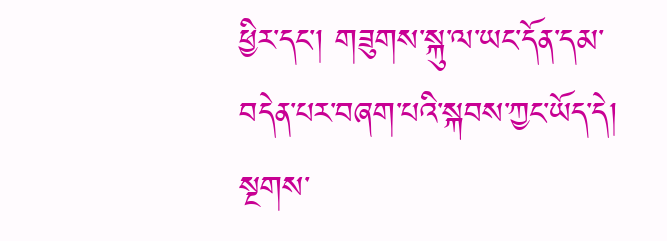ཕྱིར་དང་། གཟུགས་སྐུ་ལ་ཡང་དོན་དམ་བདེན་པར་བཞག་པའི་སྐབས་ཀྱང་ཡོད་དེ། སྔགས་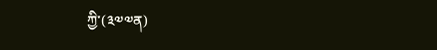ཀྱི་(༣༧༧ན)